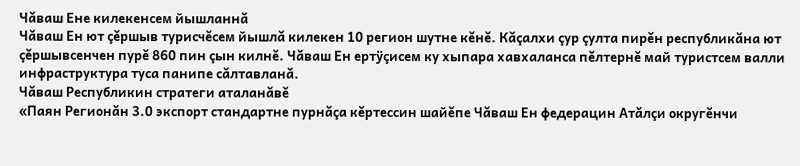Чăваш Ене килекенсем йышланнă
Чăваш Ен ют çĕршыв турисчĕсем йышлă килекен 10 регион шутне кĕнĕ. Кăçалхи çур çулта пирĕн республикăна ют çĕршывсенчен пурĕ 860 пин çын килнĕ. Чăваш Ен ертÿçисем ку хыпара хавхаланса пĕлтернĕ май туристсем валли инфраструктура туса панипе сăлтавланă.
Чăваш Республикин стратеги аталанăвĕ
«Паян Регионăн 3.0 экспорт стандартне пурнăçа кĕртессин шайĕпе Чăваш Ен федерацин Атăлçи округĕнчи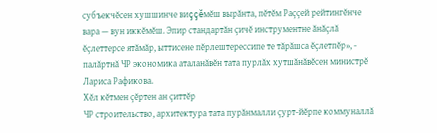субъекчĕсен хушшинче виççĕмĕш вырăнта, пĕтĕм Раççей рейтингĕнче вара — вун иккĕмĕш. Эпир стандартăн çичĕ инструментне ăнăçлă ĕçлеттерсе ятăмăр, ыттисене пĕрлештерессипе те тăрăшса ĕçлетпĕр», - палăртнă ЧР экономика аталанăвĕн тата пурлăх хутшăнăвĕсен министрĕ Лариса Рафикова.
Хĕл кĕтмен çĕртен ан çиттĕр
ЧР строительство, архитектура тата пурăнмалли çурт-йĕрпе коммуналлă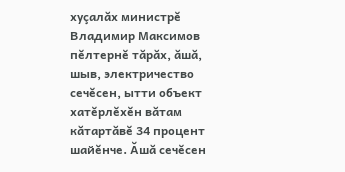хуçалăх министрĕ Владимир Максимов пĕлтернĕ тăрăх, ăшă, шыв, электричество сечĕсен, ытти объект хатĕрлĕхĕн вăтам кăтартăвĕ 34 процент шайĕнче. Ăшă сечĕсен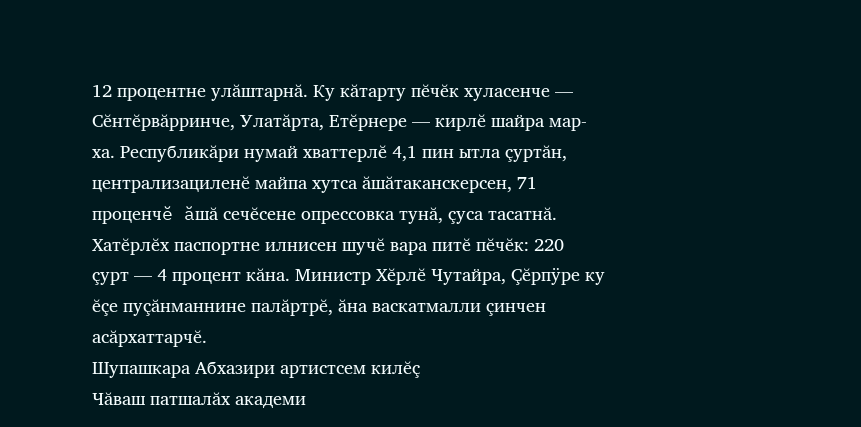12 процентне улăштарнă. Ку кăтарту пĕчĕк хуласенче — Сĕнтĕрвăрринче, Улатăрта, Етĕрнере — кирлĕ шайра мар-ха. Республикăри нумай хваттерлĕ 4,1 пин ытла çуртăн, централизациленĕ майпа хутса ăшăтаканскерсен, 71 проценчĕ ăшă сечĕсене опрессовка тунă, çуса тасатнă. Хатĕрлĕх паспортне илнисен шучĕ вара питĕ пĕчĕк: 220 çурт — 4 процент кăна. Министр Хĕрлĕ Чутайра, Çĕрпÿре ку ĕçе пуçăнманнине палăртрĕ, ăна васкатмалли çинчен асăрхаттарчĕ.
Шупашкара Абхазири артистсем килĕç
Чăваш патшалăх академи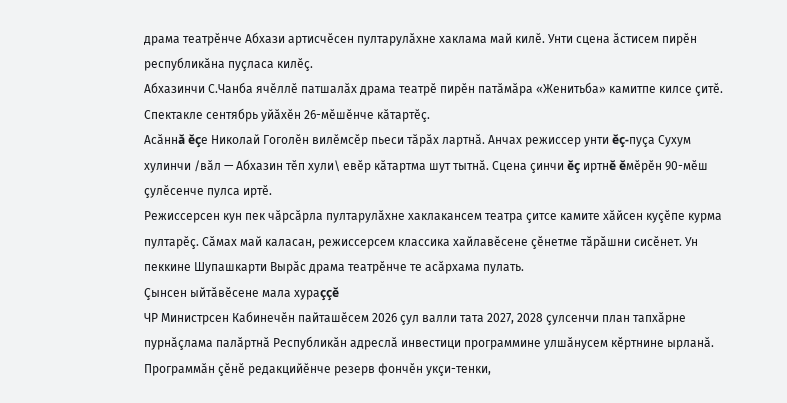драма театрĕнче Абхази артисчĕсен пултарулăхне хаклама май килĕ. Унти сцена ăстисем пирĕн республикăна пуçласа килĕç.
Абхазинчи С.Чанба ячĕллĕ патшалăх драма театрĕ пирĕн патăмăра «Женитьба» камитпе килсе çитĕ. Спектакле сентябрь уйăхĕн 26-мĕшĕнче кăтартĕç.
Асăннă ĕçе Николай Гоголĕн вилĕмсĕр пьеси тăрăх лартнă. Анчах режиссер унти ĕç-пуçа Сухум хулинчи /вăл — Абхазин тĕп хули\ евĕр кăтартма шут тытнă. Сцена çинчи ĕç иртнĕ ĕмĕрĕн 90-мĕш çулĕсенче пулса иртĕ.
Режиссерсен кун пек чăрсăрла пултарулăхне хаклакансем театра çитсе камите хăйсен куçĕпе курма пултарĕç. Сăмах май каласан, режиссерсем классика хайлавĕсене çĕнетме тăрăшни сисĕнет. Ун пеккине Шупашкарти Вырăс драма театрĕнче те асăрхама пулать.
Çынсен ыйтăвĕсене мала хураççĕ
ЧР Министрсен Кабинечĕн пайташĕсем 2026 çул валли тата 2027, 2028 çулсенчи план тапхăрне пурнăçлама палăртнă Республикăн адреслă инвестици программине улшăнусем кĕртнине ырланă. Программăн çĕнĕ редакцийĕнче резерв фончĕн укçи-тенки,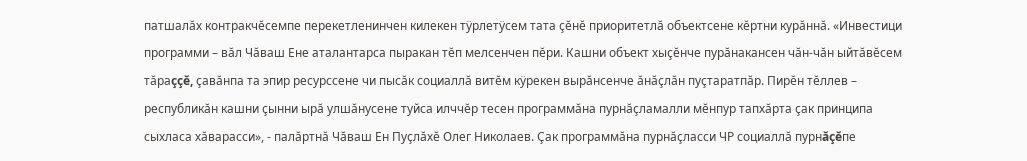патшалăх контракчĕсемпе перекетленинчен килекен тÿрлетÿсем тата çĕнĕ приоритетлă объектсене кĕртни курăннă. «Инвестици программи – вăл Чăваш Ене аталантарса пыракан тĕп мелсенчен пĕри. Кашни объект хыçĕнче пурăнакансен чăн-чăн ыйтăвĕсем тăраççĕ, çавăнпа та эпир ресурссене чи пысăк социаллă витĕм кÿрекен вырăнсенче ăнăçлăн пуçтаратпăр. Пирĕн тĕллев – республикăн кашни çынни ырă улшăнусене туйса илччĕр тесен программăна пурнăçламалли мĕнпур тапхăрта çак принципа сыхласа хăварасси», - палăртнă Чăваш Ен Пуçлăхĕ Олег Николаев. Çак программăна пурнăçласси ЧР социаллă пурнăçĕпе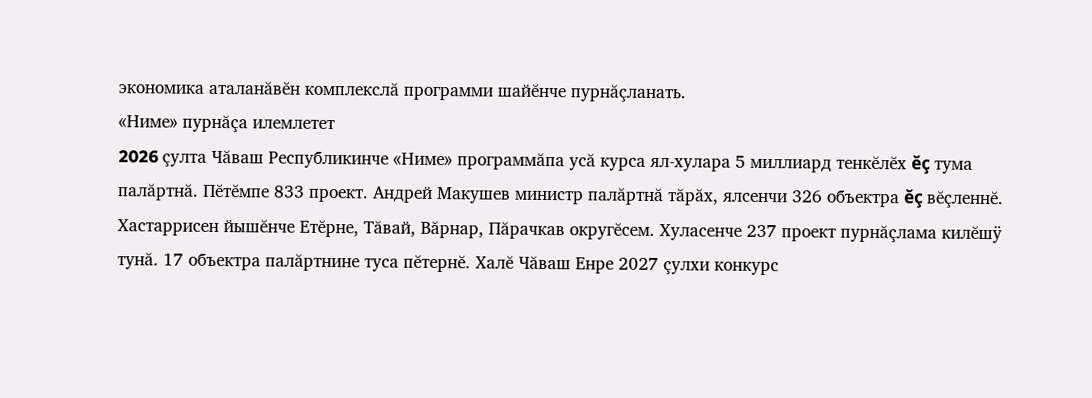экономика аталанăвĕн комплекслă программи шайĕнче пурнăçланать.
«Ниме» пурнăçа илемлетет
2026 çулта Чăваш Республикинче «Ниме» программăпа усă курса ял-хулара 5 миллиард тенкĕлĕх ĕç тума палăртнă. Пĕтĕмпе 833 проект. Андрей Макушев министр палăртнă тăрăх, ялсенчи 326 объектра ĕç вĕçленнĕ. Хастаррисен йышĕнче Етĕрне, Тăвай, Вăрнар, Пăрачкав округĕсем. Хуласенче 237 проект пурнăçлама килĕшÿ тунă. 17 объектра палăртнине туса пĕтернĕ. Халĕ Чăваш Енре 2027 çулхи конкурс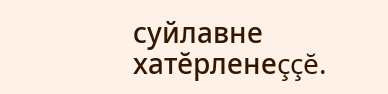суйлавне хатĕрленеççĕ.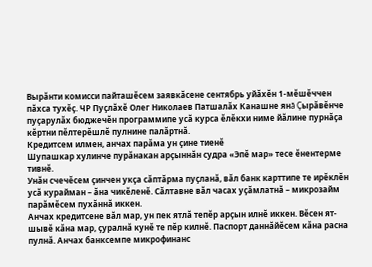Вырăнти комисси пайташĕсем заявкăсене сентябрь уйăхĕн 1-мĕшĕччен пăхса тухĕç. ЧР Пуçлăхĕ Олег Николаев Патшалăх Канашне янă Çырăвĕнче пуçарулăх бюджечĕн программипе усă курса ĕлĕкхи ниме йăлине пурнăçа кĕртни пĕлтерĕшлĕ пулнине палăртнă.
Кредитсем илмен, анчах парăма ун çине тиенĕ
Шупашкар хулинче пурăнакан арçыннăн судра «Эпĕ мар» тесе ĕнентерме тивнĕ.
Унăн счечĕсем çинчен укçа сăптăрма пуçланă, вăл банк карттипе те ирĕклĕн усă курайман – ăна чикĕленĕ. Сăлтавне вăл часах уçăмлатнă – микрозайм парăмĕсем пухăннă иккен.
Анчах кредитсене вăл мар, ун пек ятлă тепĕр арçын илнĕ иккен. Вĕсен ят-шывĕ кăна мар, çуралнă кунĕ те пĕр килнĕ. Паспорт даннăйĕсем кăна расна пулнă. Анчах банксемпе микрофинанс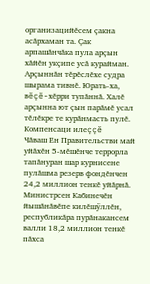организацийĕсем çакна асăрхаман та. Çак арпашăнчăка пула арçын хăйĕн укçипе усă курайман.
Арçыннăн тĕрĕслĕхе судра шырама тивнĕ. Юрать-ха, вĕçĕ-хĕрри тупăннă. Халĕ арçынна ют çын парăмĕ усал тĕлĕкре те курăнмасть пулĕ.
Компенсаци илеççĕ
Чăваш Ен Правительстви май уйăхĕн 5-мĕшĕнче террорла тапăнуран шар курнисене пулăшма резерв фондĕнчен 24,2 миллион тенкĕ уйăрнă. Министрсен Кабинечĕн йышăнăвĕпе килĕшÿллĕн, республикăра пурăнакансем валли 18,2 миллион тенкĕ пăхса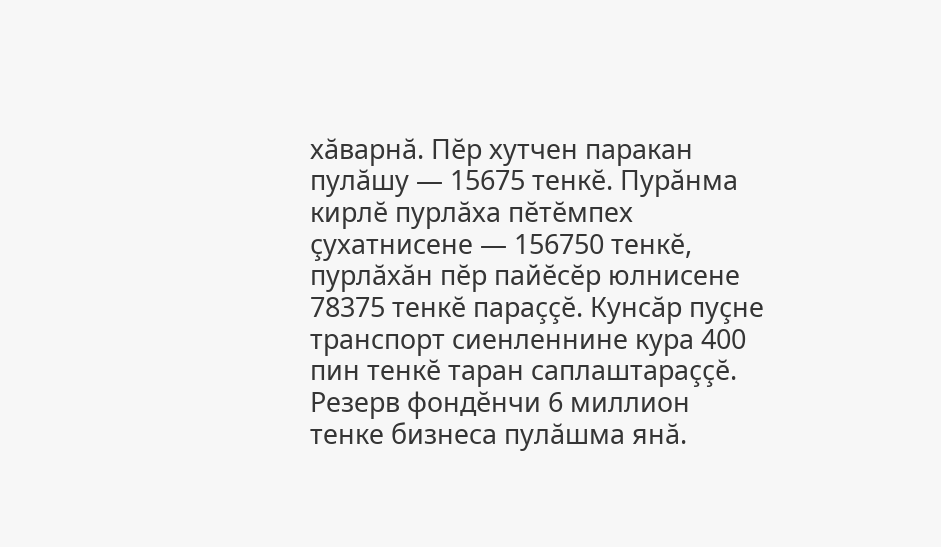хăварнă. Пĕр хутчен паракан пулăшу — 15675 тенкĕ. Пурăнма кирлĕ пурлăха пĕтĕмпех çухатнисене — 156750 тенкĕ, пурлăхăн пĕр пайĕсĕр юлнисене 78375 тенкĕ параççĕ. Кунсăр пуçне транспорт сиенленнине кура 400 пин тенкĕ таран саплаштараççĕ. Резерв фондĕнчи 6 миллион тенке бизнеса пулăшма янă.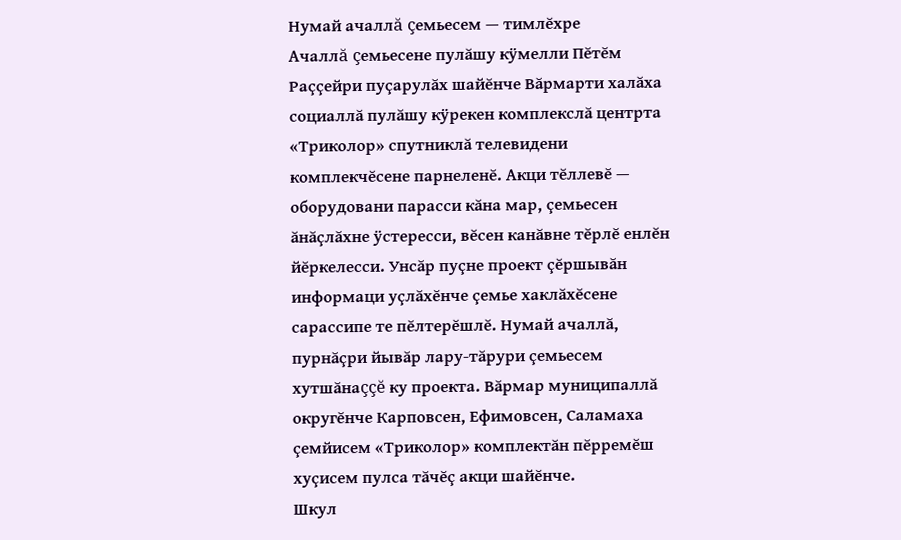Нумай ачаллă çемьесем — тимлĕхре
Ачаллă çемьесене пулăшу кÿмелли Пĕтĕм Раççейри пуçарулăх шайĕнче Вăрмарти халăха социаллă пулăшу кÿрекен комплекслă центрта «Триколор» спутниклă телевидени комплекчĕсене парнеленĕ. Акци тĕллевĕ — оборудовани парасси кăна мар, çемьесен ăнăçлăхне ÿстересси, вĕсен канăвне тĕрлĕ енлĕн йĕркелесси. Унсăр пуçне проект çĕршывăн информаци уçлăхĕнче çемье хаклăхĕсене сарассипе те пĕлтерĕшлĕ. Нумай ачаллă, пурнăçри йывăр лару-тăрури çемьесем хутшăнаççĕ ку проекта. Вăрмар муниципаллă округĕнче Карповсен, Ефимовсен, Саламаха çемйисем «Триколор» комплектăн пĕрремĕш хуçисем пулса тăчĕç акци шайĕнче.
Шкул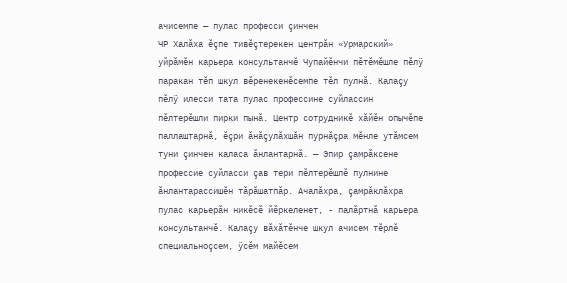ачисемпе — пулас професси çинчен
ЧР Халăха ĕçпе тивĕçтерекен центрăн «Урмарский» уйрăмĕн карьера консультанчĕ Чупайĕнчи пĕтĕмĕшле пĕлÿ паракан тĕп шкул вĕренекенĕсемпе тĕл пулнă. Калаçу пĕлÿ илесси тата пулас профессине суйлассин пĕлтерĕшли пирки пынă. Центр сотрудникĕ хăйĕн опычĕпе паллаштарнă, ĕçри ăнăçулăхшăн пурнăçра мĕнле утăмсем туни çинчен каласа ăнлантарнă. — Эпир çамрăксене профессие суйласси çав тери пĕлтерĕшлĕ пулнине ăнлантарассишĕн тăрăшатпăр. Ачалăхра, çамрăклăхра пулас карьерăн никĕсĕ йĕркеленет, - палăртнă карьера консультанчĕ. Калаçу вăхăтĕнче шкул ачисем тĕрлĕ специальноçсем, ÿсĕм майĕсем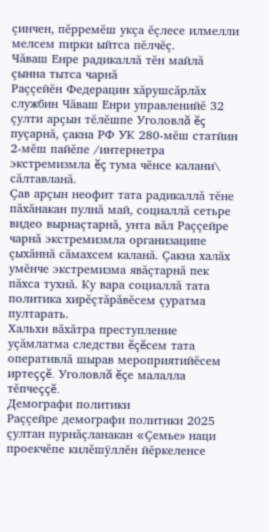çинчен, пĕрремĕш укçа ĕçлесе илмелли мелсем пирки ыйтса пĕлчĕç.
Чăваш Енре радикаллă тĕн майлă çынна тытса чарнă
Раççейĕн Федерацин хăрушсăрлăх службин Чăваш Енри управленийĕ 32 çулти арçын тĕлĕшпе Уголовлă ĕç пуçарнă, çакна РФ УК 280-мĕш статйин 2-мĕш пайĕпе /интернетра экстремизмла ĕç тума чĕнсе калани\ сăлтавланă.
Çав арçын неофит тата радикаллă тĕне пăхăнакан пулнă май, социаллă сетьре видео вырнаçтарнă, унта вăл Раççейре чарнă экстремизмла организаципе çыхăннă сăмахсем каланă. Çакна халăх умĕнче экстремизма явăçтарнă пек пăхса тухнă. Ку вара социаллă тата политика хирĕçтăрăвĕсем çуратма пултарать.
Хальхи вăхăтра преступление уçăмлатма следстви ĕçĕсем тата оперативлă шырав мероприятийĕсем иртеççĕ. Уголовлă ĕçе малалла тĕпчеççĕ.
Демографи политики
Раççейре демографи политики 2025 çултан пурнăçланакан «Çемье» наци проекчĕпе килĕшÿллĕн йĕркеленсе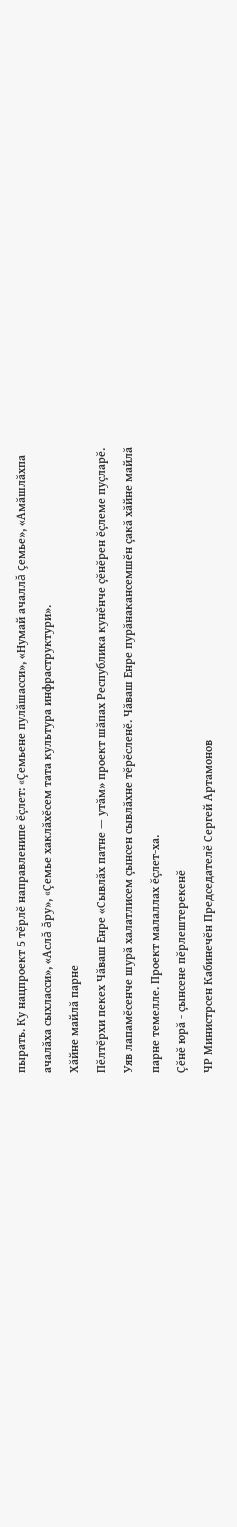пырать. Ку нацпроект 5 тĕрлĕ направленипе ĕçлет: «Çемьене пулăшасси», «Нумай ачаллă çемье», «Амăшлăхпа ачалăха сыхласси», «Аслă ăру», «Çемье хаклăхĕсем тата культура инфраструктури».
Хăйне майлă парне
Пĕлтĕрхи пекех Чăваш Енре «Сывлăх патне — утăм» проект шăпах Республика кунĕнче çĕнĕрен ĕçлеме пуçларĕ. Уяв лапамĕсенче шурă халатлисем çынсен сывлăхне тĕрĕсленĕ. Чăваш Енре пурăнакансемшĕн çакă хăйне майлă парне темелле. Проект малаллах ĕçлет-ха.
Çĕнĕ юрă - çынсене пĕрлештерекенĕ
ЧР Министрсен Кабинечĕн Председателĕ Сергей Артамонов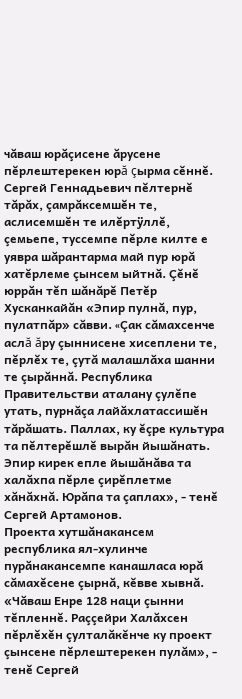чăваш юрăçисене ăрусене пĕрлештерекен юрă çырма сĕннĕ. Сергей Геннадьевич пĕлтернĕ тăрăх, çамрăксемшĕн те, аслисемшĕн те илĕртÿллĕ, çемьепе, туссемпе пĕрле килте е уявра шăрантарма май пур юрă хатĕрлеме çынсем ыйтнă. Çĕнĕ юррăн тĕп шăнăрĕ Петĕр Хусканкайăн «Эпир пулнă, пур, пулатпăр» сăвви. «Çак сăмахсенче аслă ăру çыннисене хисеплени те, пĕрлĕх те, çутă малашлăха шанни те çырăннă. Республика Правительстви аталану çулĕпе утать, пурнăçа лайăхлатассишĕн тăрăшать. Паллах, ку ĕçре культура та пĕлтерĕшлĕ вырăн йышăнать. Эпир кирек епле йышăнăва та халăхпа пĕрле çирĕплетме хăнăхнă. Юрăпа та çаплах», - тенĕ Сергей Артамонов.
Проекта хутшăнакансем республика ял-хулинче пурăнакансемпе канашласа юрă сăмахĕсене çырнă, кĕвве хывнă. «Чăваш Енре 128 наци çынни тĕпленнĕ. Раççейри Халăхсен пĕрлĕхĕн çулталăкĕнче ку проект çынсене пĕрлештерекен пулăм», - тенĕ Сергей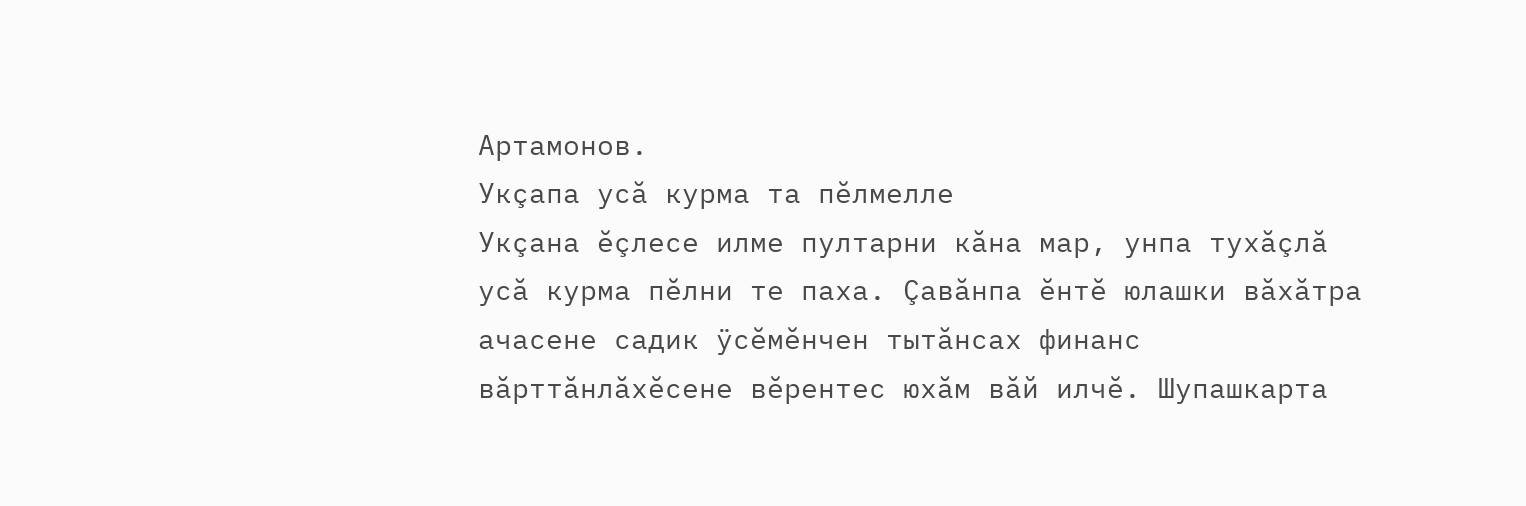Артамонов.
Укçапа усă курма та пĕлмелле
Укçана ĕçлесе илме пултарни кăна мар, унпа тухăçлă усă курма пĕлни те паха. Çавăнпа ĕнтĕ юлашки вăхăтра ачасене садик ÿсĕмĕнчен тытăнсах финанс вăрттăнлăхĕсене вĕрентес юхăм вăй илчĕ. Шупашкарта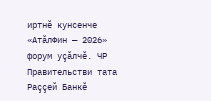иртнĕ кунсенче «АтăлФин — 2026» форум уçăлчĕ. ЧР Правительстви тата Раççей Банкĕ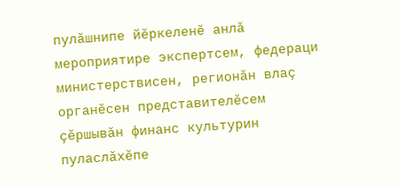пулăшнипе йĕркеленĕ анлă мероприятире экспертсем, федераци министерствисен, регионăн влаç органĕсен представителĕсем çĕршывăн финанс культурин пуласлăхĕпе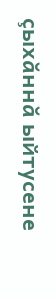çыхăннă ыйтусене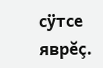сÿтсе яврĕç.